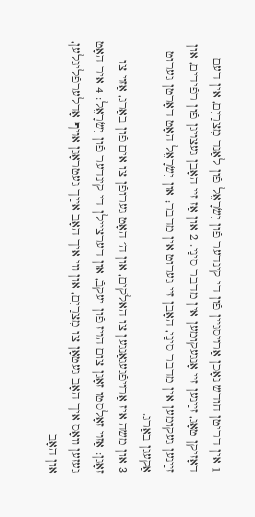1 אין דריטן חודש נאָכן אַרױסגײן פֿון די קינדער פֿון יִשׂרָאֵל פֿון לאַנד מִצרַיִם, אין דעם דאָזיקן טאָג, זײַנען זײ אָנגעקומען אין מדבר סינַי. 2 און אַז זײ האָבן געצױגן פֿון רפֿידים, און זײַנען געקומען אין מדבר סינַי, האָבן זײ גערוט אין מדבר; און יִשׂרָאֵל האָט דאָרטן גערוט אַקעגן באַרג.
3 און משה איז אַרױפֿגעגאַנגען צו האלֹקים, און ה׳ האָט גערופֿן צו אים פֿון באַרג, אַזױ צו זאָגן: אַזױ זאָלסטו זאָגן צום הױז פֿון יעקבֿ, און דערצײלן די קינדער פֿון יִשׂרָאֵל: 4 איר האָט געזען װאָס איך האָב געטאָן צו מִצרַיִם, און װי איך האָב אײַך געטראָגן אױף אָדלערפֿליגלען, און האָב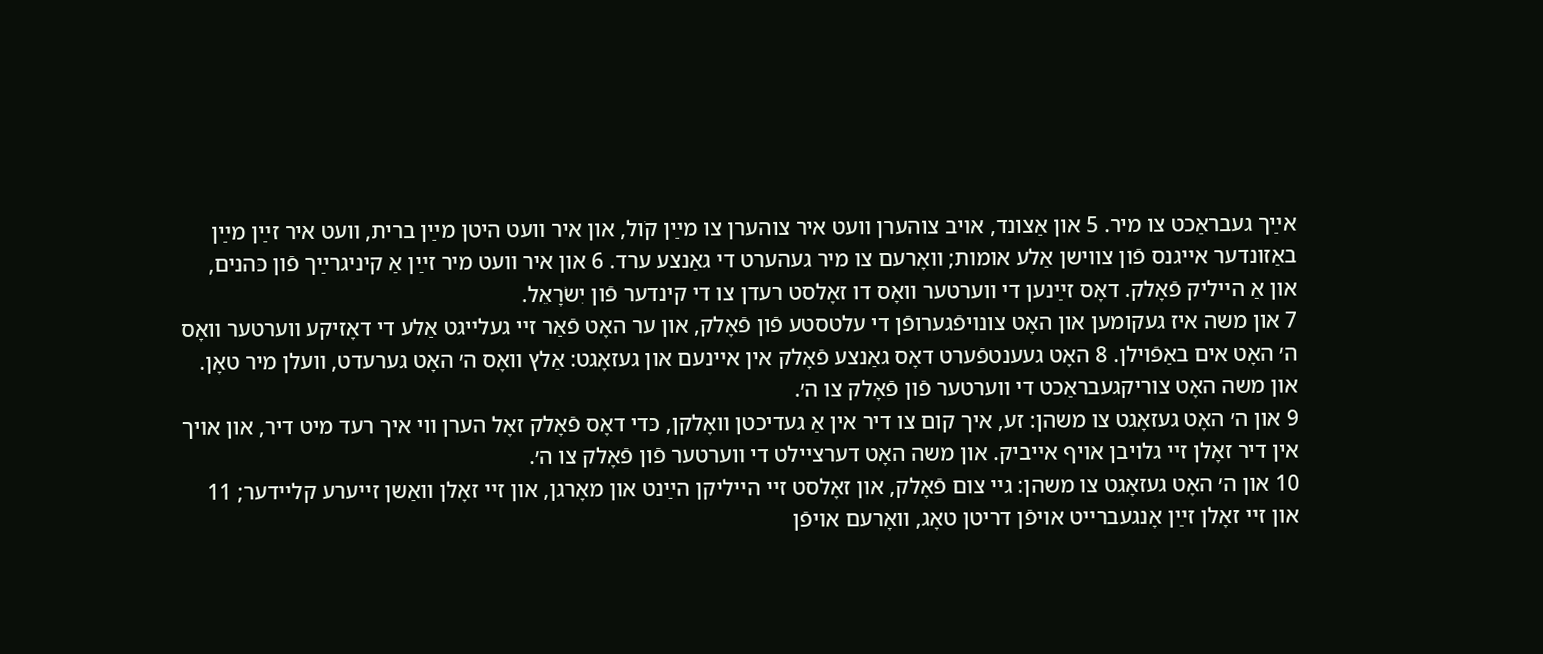אײַך געבראַכט צו מיר. 5 און אַצונד, אױב צוהערן װעט איר צוהערן צו מײַן קֹול, און איר װעט היטן מײַן ברית, װעט איר זײַן מײַן באַזונדער אײגנס פֿון צװישן אַלע אומות; װאָרעם צו מיר געהערט די גאַנצע ערד. 6 און איר װעט מיר זײַן אַ קיניגרײַך פֿון כּהנים, און אַ הײליק פֿאָלק. דאָס זײַנען די װערטער װאָס דו זאָלסט רעדן צו די קינדער פֿון יִשׂרָאֵל.
7 און משה איז געקומען און האָט צונױפֿגערופֿן די עלטסטע פֿון פֿאָלק, און ער האָט פֿאַר זײ געלײגט אַלע די דאָזיקע װערטער װאָס ה׳ האָט אים באַפֿױלן. 8 האָט געענטפֿערט דאָס גאַנצע פֿאָלק אין אײנעם און געזאָגט: אַלץ װאָס ה׳ האָט גערעדט, װעלן מיר טאָן. און משה האָט צוריקגעבראַכט די װערטער פֿון פֿאָלק צו ה׳.
9 און ה׳ האָט געזאָגט צו משהן: זע, איך קום צו דיר אין אַ געדיכטן װאָלקן, כּדי דאָס פֿאָלק זאָל הערן װי איך רעד מיט דיר, און אױך אין דיר זאָלן זײ גלױבן אױף אײביק. און משה האָט דערצײלט די װערטער פֿון פֿאָלק צו ה׳.
10 און ה׳ האָט געזאָגט צו משהן: גײ צום פֿאָלק, און זאָלסט זײ הײליקן הײַנט און מאָרגן, און זײ זאָלן װאַשן זײערע קלײדער; 11 און זײ זאָלן זײַן אָנגעברײט אױפֿן דריטן טאָג, װאָרעם אױפֿן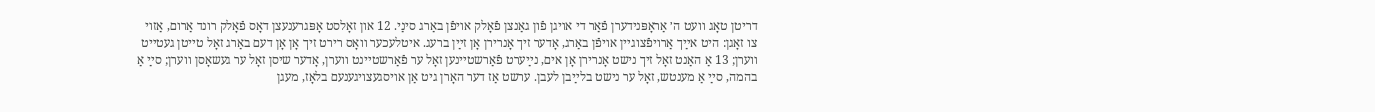דריטן טאָג װעט ה׳ אַראָפּנידערן פֿאַר די אױגן פֿון גאַנצן פֿאָלק אױפֿן באַרג סינַי. 12 און זאָלסט אָפּגרענעצן דאָס פֿאָלק רונד אַרום, אַזױ צו זאָגן: היט אײַך אַרױפֿצוגײן אױפֿן באַרג, אָדער זיך אָנרירן אָן זײַן ברעג. איטלעכער װאָס רירט זיך אָן אָן דעם באַרג זאָל טײטן געטײט װערן; 13 אַ האַנט זאָל זיך נישט אָנרירן אָן אים, נײַערט פֿאַרשטײנען זאָל ער פֿאַרשטײנט װערן, אָדער שיסן זאָל ער געשאָסן װערן; סײַ אַ בהמה, סײַ אַ מענטש, זאָל ער נישט בלײַבן לעבן. ערשט אַז דער האָרן גיט אַן אױסגעצױגענעם בלאָז, מעגן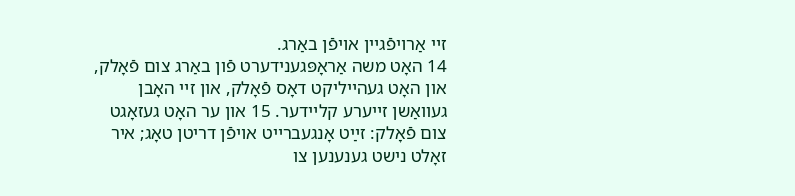זײ אַרױפֿגײן אױפֿן באַרג.
14 האָט משה אַראָפּגענידערט פֿון באַרג צום פֿאָלק, און האָט געהײליקט דאָס פֿאָלק, און זײ האָבן געװאַשן זײערע קלײדער. 15 און ער האָט געזאָגט צום פֿאָלק: זײַט אָנגעברײט אױפֿן דריטן טאָג; איר זאָלט נישט גענענען צו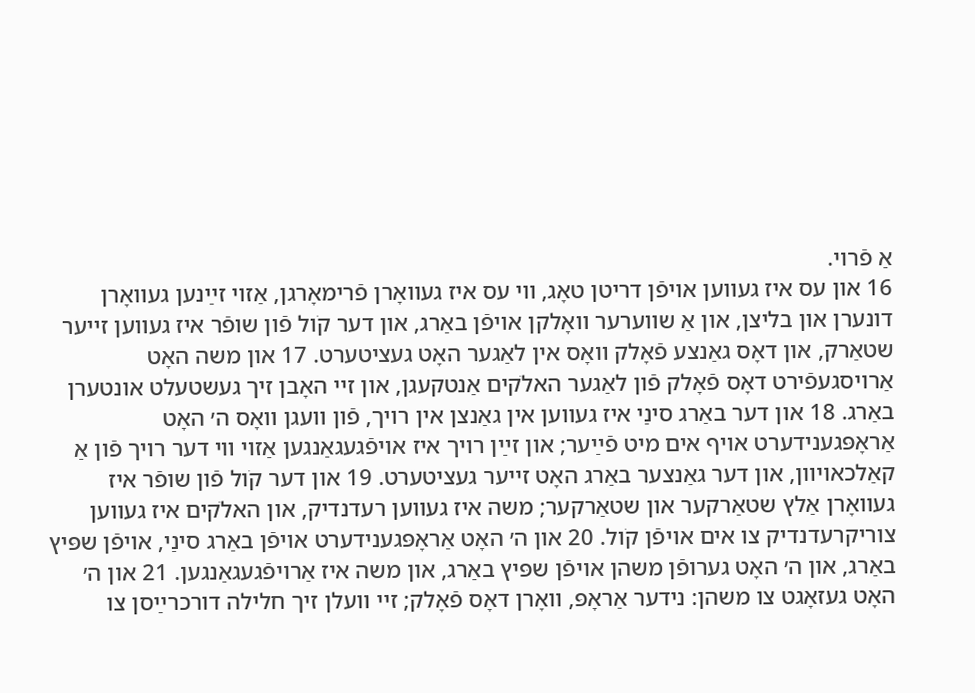אַ פֿרױ.
16 און עס איז געװען אױפֿן דריטן טאָג, װי עס איז געװאָרן פֿרימאָרגן, אַזױ זײַנען געװאָרן דונערן און בליצן, און אַ שװערער װאָלקן אױפֿן באַרג, און דער קֹול פֿון שופֿר איז געװען זײער שטאַרק, און דאָס גאַנצע פֿאָלק װאָס אין לאַגער האָט געציטערט. 17 און משה האָט אַרױסגעפֿירט דאָס פֿאָלק פֿון לאַגער האלֹקים אַנטקעגן, און זײ האָבן זיך געשטעלט אונטערן באַרג. 18 און דער באַרג סינַי איז געװען אין גאַנצן אין רױך, פֿון װעגן װאָס ה׳ האָט אַראָפּגענידערט אױף אים מיט פֿײַער; און זײַן רױך איז אױפֿגעגאַנגען אַזױ װי דער רױך פֿון אַ קאַלכאױװן, און דער גאַנצער באַרג האָט זײער געציטערט. 19 און דער קֹול פֿון שופֿר איז געװאָרן אַלץ שטאַרקער און שטאַרקער; משה איז געװען רעדנדיק, און האלֹקים איז געװען צוריקרעדנדיק צו אים אױפֿן קֹול. 20 און ה׳ האָט אַראָפּגענידערט אױפֿן באַרג סינַי, אױפֿן שפּיץ באַרג, און ה׳ האָט גערופֿן משהן אױפֿן שפּיץ באַרג, און משה איז אַרױפֿגעגאַנגען. 21 און ה׳ האָט געזאָגט צו משהן: נידער אַראָפּ, װאָרן דאָס פֿאָלק; זײ װעלן זיך חלילה דורכרײַסן צו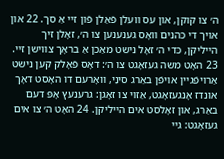ה׳ צו קוקן, און עס װעלן פֿאַלן פֿון זײ אַ סך. 22 און אױך די כּהנים װאָס גענענען צו ה׳, זאָלן זיך הײליקן, כּדי ה׳ זאָל נישט מאַכן אַ בראָך צװישן זײ. 23 האָט משה געזאָגט צו ה׳: דאָס פֿאָלק קען נישט אַרױפֿגײן אױפֿן באַרג סינַי, װאָרעם דו האָסט דאָך אונדז אָנגעזאָגט, אַזױ צו זאָגן: גרענעץ אָפּ דעם באַרג, און זאָלסט אים הײליקן. 24 האָט ה׳ צו אים געזאָגט: גײ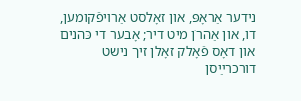נידער אַראָפּ, און זאָלסט אַרױפֿקומען, דו, און אַהרֹן מיט דיר; אָבער די כּהנים און דאָס פֿאָלק זאָלן זיך נישט דורכרײַסן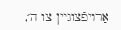אַרױפֿצוגײן צו ה׳,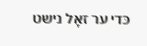כּדי ער זאָל נישט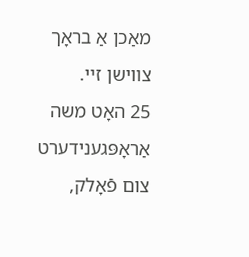מאַכן אַ בראָך צװישן זײ.
25 האָט משה אַראָפּגענידערט צום פֿאָלק,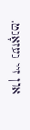און זײ געזאָגט.